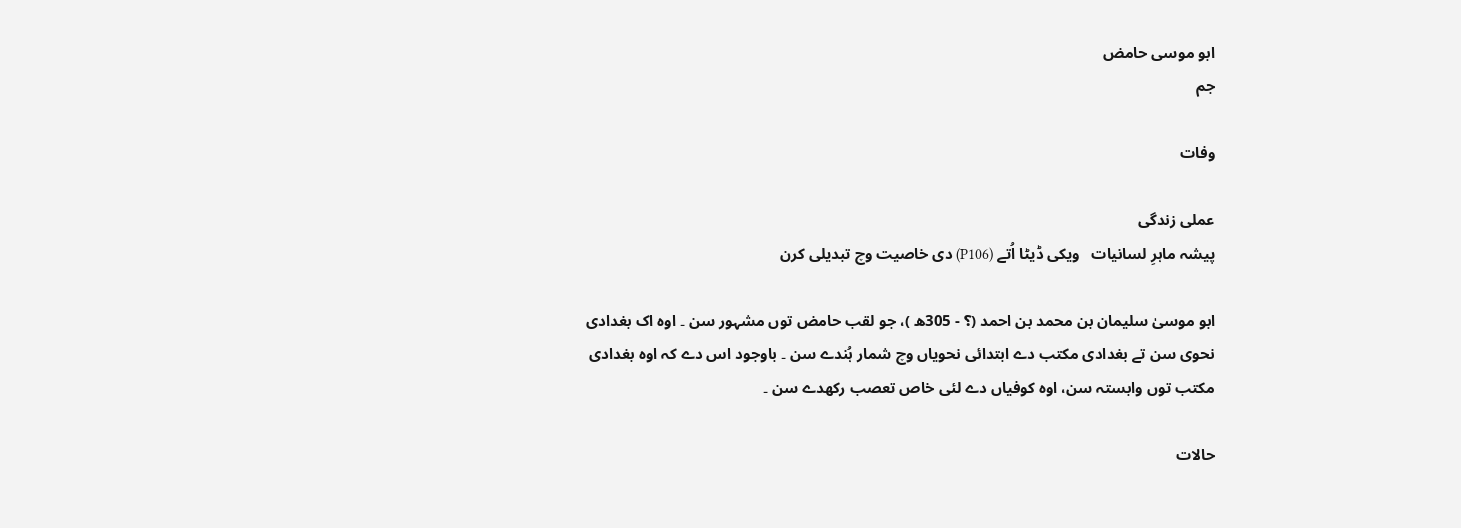ابو موسی حامض
جم

وفات

عملی زندگی
پیشہ ماہرِ لسانیات   ویکی ڈیٹا اُتے (P106) دی خاصیت وچ تبدیلی کرن

ابو موسیٰ سلیمان بن محمد بن احمد (؟ - 305ھ )، جو لقب حامض توں مشہور سن ۔ اوہ اک بغدادی نحوی سن تے بغدادی مکتب دے ابتدائی نحویاں وچ شمار ہُندے سن ۔ باوجود اس دے کہ اوہ بغدادی مکتب توں وابستہ سن، اوہ کوفیاں دے لئی خاص تعصب رکھدے سن ۔

حالات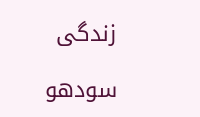زندگی

سودھو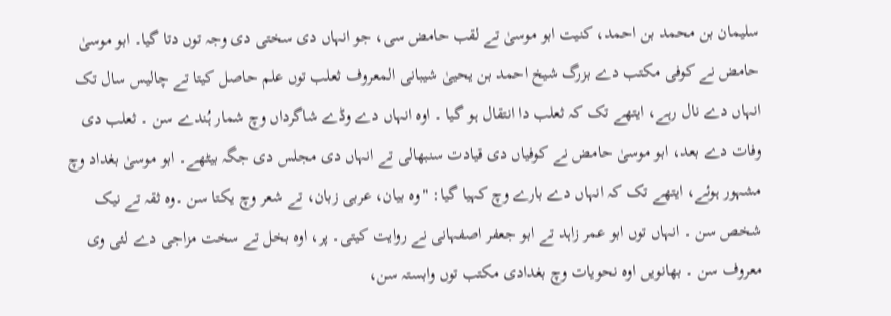سلیمان بن محمد بن احمد، کنیت ابو موسیٰ تے لقب حامض سی، جو انہاں دی سختی دی وجہ توں دتا گیا۔ ابو موسیٰ حامض نے کوفی مکتب دے بزرگ شیخ احمد بن یحییٰ شیبانی المعروف ثعلب توں علم حاصل کيتا تے چالیس سال تک انہاں دے نال رہے، ایتھے تک کہ ثعلب دا انتقال ہو گیا ۔ اوہ انہاں دے وڈے شاگرداں وچ شمار ہُندے سن ۔ ثعلب دی وفات دے بعد، ابو موسیٰ حامض نے کوفیاں دی قیادت سنبھالی تے انہاں دی مجلس دی جگہ بیٹھے۔ ابو موسیٰ بغداد وچ مشہور ہوئے، ایتھے تک کہ انہاں دے بارے وچ کہیا گیا: "وہ بیان، عربی زبان، تے شعر وچ یکتا سن ۔وہ ثقہ تے نیک شخص سن ۔ انہاں توں ابو عمر زاہد تے ابو جعفر اصفہانی نے روایت کيتی۔ پر، اوہ بخل تے سخت مزاجی دے لئی وی معروف سن ۔ بھانويں اوہ نحویات وچ بغدادی مکتب توں وابستہ سن،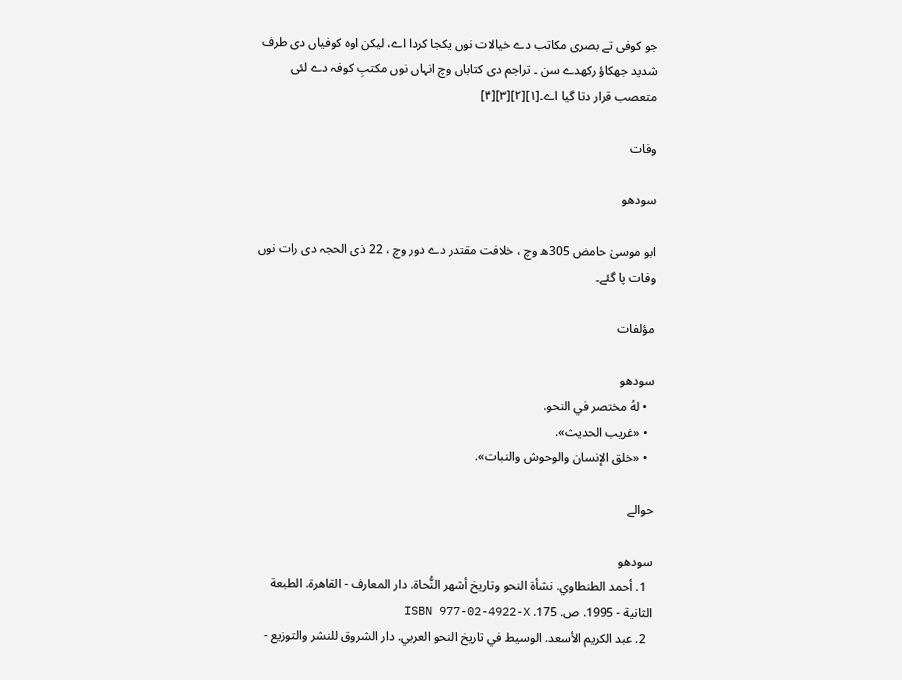جو کوفی تے بصری مکاتب دے خیالات نوں یکجا کردا اے، لیکن اوہ کوفیاں دی طرف شدید جھکاؤ رکھدے سن ۔ تراجم دی کتاباں وچ انہاں نوں مکتبِ کوفہ دے لئی متعصب قرار دتا گیا اے۔[۱][۲][۳][۴]

وفات

سودھو

ابو موسیٰ حامض 305ھ وچ ، خلافت مقتدر دے دور وچ ، 22 ذی الحجہ دی رات نوں وفات پا گئے۔

مؤلفات

سودھو
  • لهُ مختصر في النحو.
  • «غريب الحديث».
  • «خلق الإنسان والوحوش والنبات».

حوالے

سودھو
  1. أحمد الطنطاوي. نشأة النحو وتاريخ أشهر النُّحاة. دار المعارف - القاهرة. الطبعة الثانية - 1995. ص. 175. ISBN 977-02-4922-X
  2. عبد الكريم الأسعد. الوسيط في تاريخ النحو العربي. دار الشروق للنشر والتوزيع -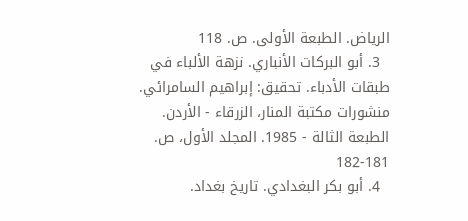الرياض. الطبعة الأولى. ص. 118
  3. أبو البركات الأنباري. نزهة الألباء في طبقات الأدباء. تحقيق: إبراهيم السامرائي. منشورات مكتبة المنار، الزرقاء - الأردن. الطبعة الثالة - 1985. المجلد الأول، ص. 181-182
  4. أبو بكر البغدادي. تاريخ بغداد.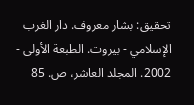تحقيق: بشار معروف. دار الغرب الإسلامي - بيروت. الطبعة الأولى - 2002. المجلد العاشر، ص. 85